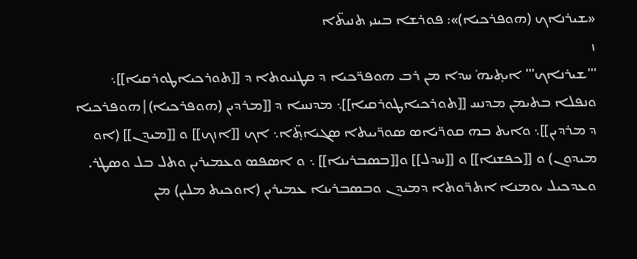«ܫܝܪܢܐܟ (ܗܘܦܪܟܝܐ)»: ܦܘܪܫܐ ܒܝܢܝ ܬܢܝܬ̈ܐ
ܙ
'''ܫܝܪܢܐܟ''' ܐܝܬ̥ܝܗ̊ ܚܕܐ ܡܢ ܪܒ ܗܘܦܪ̈ܟܝܐ ܕ ܩܛܢܝܘܬܐ ܕ [[ܬܘܪܟܝܐܛܘܪܩܝܐ]]܆ ܘܢܦܠܐ ܒܬܝܡܢ ܡܕܢܚ [[ܬܘܪܟܝܐܛܘܪܩܝܐ]]܆ ܡܕܢܚܐ ܕ [[ܡܪܕܝܢ (ܗܘܦܪܟܝܐ)|ܗܘܦܪܟܝܐ ܕ ܡܪܕܝܢ]]܆ ܘܐܝܬ ܒܗ ܩܘܪ̈ܝܐܣ ܣܘܪ̈ܝܝܬܐ ܣܓܝܐܬ̥̈ܐ܆ ܐܟ [[ܐܙܟ]] ܘ [[ܡܝܕܢ]] (ܐܘ ܡܝܕܘܢ) ܘ [[ܟܦܫܢܐ]] ܘ [[ܚܕܠ]] ܘ[[ܒܣܒܪܝܢܐ]] ܆ ܘ ܐܣܦܣ ܘܥܡܝܪܝܢ ܘܬܠ ܒܠ ܘܣܛܪ. ܘܥܕܟܝܠ ܝܘܡܢܐ ܐܬܪ̈ܘܬܐ ܕܡܝܕܢ ܘܒܣܒܪܝܢܐ ܥܡܝܪܝܢ (ܐܘܟܝܬ ܡܠܝܢ) ܡܢ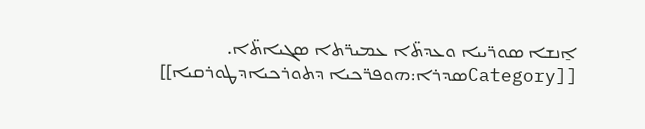ܐ̱ܢܫܐ ܣܘܪ̈ܝܝܐ ܘܥܕܬ̈ܐ ܥܡܝܪ̈ܬܐ ܣܓܝܐܬ̈ܐ.
[[Categoryܣܕܪܐ:ܗܘܦܪ̈ܟܝܐ ܕܬܘܪܟܝܐܕܛܘܪܩܝܐ]]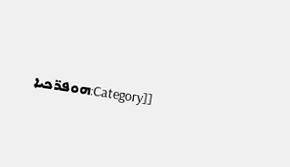[[Category:ܗܘܦܪ̈ܟܝܐ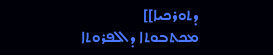ܕܬܘܪܟܝܐ]]
ܡܟܬܒܘܬܐ ܕܐܠܦܪܘܬܐ